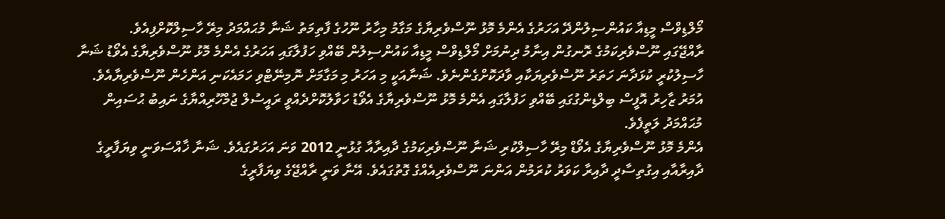މޯލްޑިވްސް މީޑިއާ ކައުންސިލުންދޭ އަހަރުގެ އެންމެ މޮޅު ނޫސްވެރިޔާގެ މަގާމު މިހާރު ނޫހުގެ ފާތިމަތު ޝަނާ މުޙައްމަދު މިރޭ ހާސިލްކޮށްފިއެވެ.
ރާއްޖޭގައި ނޫސްވެރިކަމުގެ ރޮނގުން އިނާމު ދިނުމަށް މޯލްޑިވްސް މީޑިއާ ކައުންސިލުން ބޭއްވި ހަފުލާގައި އަހަރުގެ އެންމެ މޮޅު ނޫސްވެރިޔާގެ އެވޯޑު ޝަނާ ހާސިލުކުރީ ކުޅަދާނަ ހަތަރު ނޫސްވެރިޔަކާއި ވާދަކޮށްގެންނެވެ. ޝަނާއަކީ މި އަހަރު މި މަގާމަށް ނޮމިނޭޓްވި ހަމައެކަނި އަންހެން ނޫސްވެރިޔާއެވެ.
އުމަރު ޒާހިރު އޮފީސް ބިލްޑިންގުގައި ބޭއްވި ހަފުލާގައި އެންމެ މޮޅު ނޫސްވެރިޔާގެ އެވޯޑު ހަވާލުކޮށްދެއްވީ ރައީސުލް ޖުމްހޫރިއްޔާގެ ނައިބު ޙުސައިން މުޙައްމަދު ލަތީފެވެ.
އެންމެ މޮޅު ނޫސްވެރިޔާގެ އެވޯޑް މިރޭ ހާސިލްކުރި ޝަނާ ނޫސްވެރިކަމުގެ ދާއިރާއާ ގުޅުނީ 2012 ވަނަ އަހަރުގައެވެ. ޝަނާ ޚާއްސަވަނީ ވިޔަފާރީގެ ދާއިރާއާއި އިގުތިސާދީ ދާއިރާ ކަވަރު ކުރަމުން އަންނަ ނޫސްވެރިއެއްގެ ގޮތުގައެވެ. އޭނާ ވަނީ ރާއްޖޭގެ ވިޔަފާރީގެ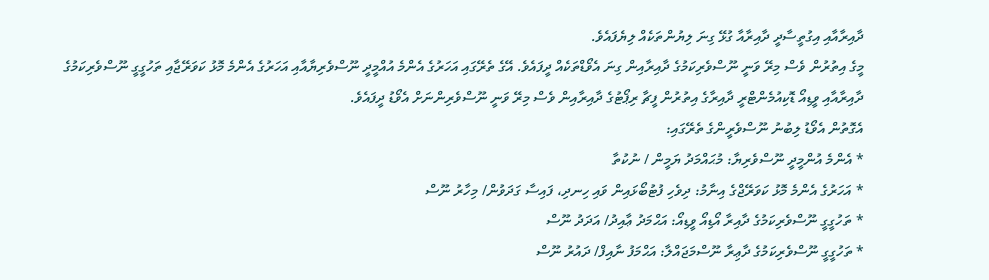ދާއިރާއާއި އިގުތީސާދީ ދާއިރާއާ ގުޅޭ ގިނަ ލިޔުންތަކެއް ލިޔެފައެވެ.
މީގެ އިތުރުން ވެސް މިރޭ ވަނީ ނޫސްވެރިކަމުގެ ދާއިރާއިން ގިނަ އެވޯޑްތަކެއް ދީފައެވެ. އޭގެ ތެރޭގައި އަހަރުގެ އެންމެ އުއްމީދީ ނޫސްވެރިޔާއާއި އަހަރުގެ އެންމެ މޮޅު ކަވަރޭޖާއި ތަހުގީގީ ނޫސްވެރިކަމުގެ ދާއިރާއާއި ވީޑިއޯ ޑޮކިއުމެންޓްރީ ދާއިރާގެ އިތުރުން ފީޗާ ރިޕޯޓުގެ ދާއިރާއިން ވެސް މިރޭ ވަނީ ނޫސްވެރިންނަށް އެވޯޑު ދީފައެވެ.
އެގޮތުން އެވޯޑު ލިބުނު ނޫސްވެރީންގެ ތެރޭގައި:
* އެންމެ އުންމީދީ ނޫސްވެރިޔާ: މުޙައްމަދު ޔަމީން / ނުކުތާ
* އަހަރުގެ އެންމެ މޮޅު ކަވަރޭޖްގެ އިނާމު: ދިވެހި ފުޓުބޯޅައިން ވައި ހިނދި، ފައިސާ ގަދަވުން/ މިހާރު ނޫސް
* ތަހުގީގީ ނޫސްވެރިކަމުގެ ދާއިރާ އޯޑިއޯ ވީޑިއޯ: އަޙްމަދު ޢާއިދު/ އަދަދު ނޫސް
* ތަހުގީގީ ނޫސްވެރިކަމުގެ ދާޢިރާ ނޫސްމަޖައްލާ: އަޙްމަފު ނާއިފް/ ދައުރު ނޫސް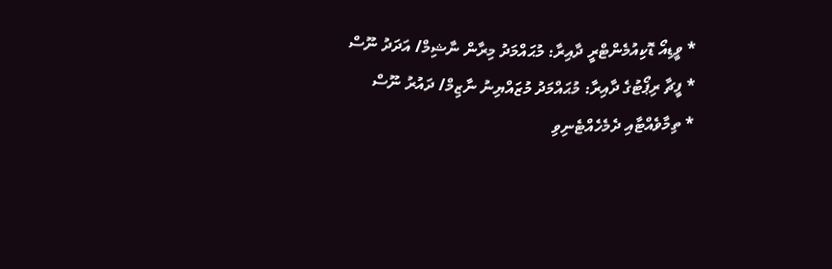* ވީޑިއޯ ޑޮކިއުމެންޓްރީ ދާއިރާ: މުޙައްމަދު މިރާން ނާޝިމް/ އަދަދު ނޫސް
* ފީޗާ ރިޕޯޓުގެ ދާއިރާ: މުޙައްމަދު މުޒައްޔިނު ނާޒިމް/ ދައުރު ނޫސް
* ތިމާވެއްޓާއި ދެމެހެއްޓެނިވި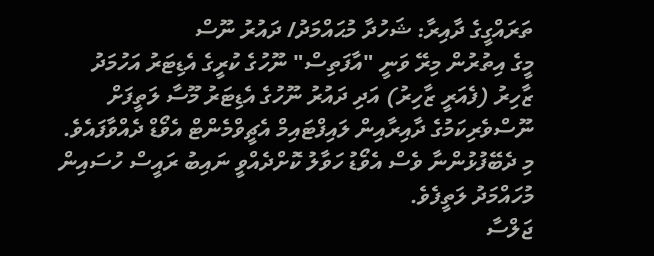ތަރައްގީގެ ދާއިރާ: ޝަހުދާ މުޙައްމަދު/ ދައުރު ނޫސް
މީގެ އިތުރުން މިރޭ ވަނީ "އާފަތިސް" ނޫހުގެ ކުރީގެ އެޑިޓަރު އަހުމަދު ޒާހިރު (ފެއަރީ ޒާހިރު) އަދި ދައުރު ނޫހުގެ އެޑިޓަރު މޫސާ ލަތީފަށް ނޫސްވެރިކަމުގެ ދާއިރާއިން ލައިފްޓައިމް އެޗީވްމެންޓް އެވޯޑް ދެއްވާފައެވެ. މި ދެބޭފުޅުންނާ ވެސް އެވޯޑު ހަވާލު ކޮށްދެއްވީ ނައިބު ރައީސް ހުސައިން މުހައްމަދު ލަތީފެވެ.
ޖަލްސާ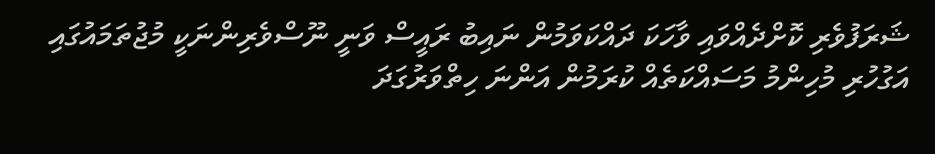ޝަރަފުވެރި ކޮށްދެއްވައި ވާހަކަ ދައްކަވަމުން ނައިބު ރައީސް ވަނީ ނޫސްވެރިންނަކީ މުޖުތަމައުގައި އަގުހުރި މުހިންމު މަސައްކަތެއް ކުރަމުން އަންނަ ހިތްވަރުގަދަ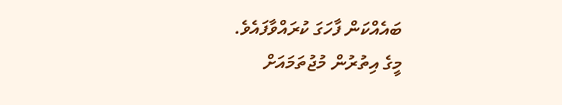ބައެއްކަން ފާހަގަ ކުރައްވާފައެވެ.
މީގެ އިތުރުން މުޖުތަމައަށް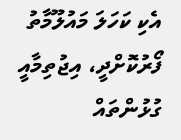އެކި ކަހަލަ މައުލޫމާތު ފޯރުކޮށްދީ، އިޖުތިމާއީ ގުޅުންތައް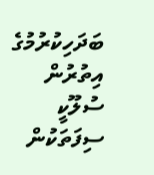ބަދަހިކުރުމުގެ އިތުރުން ސުލޫކީ ސިފަތަކުން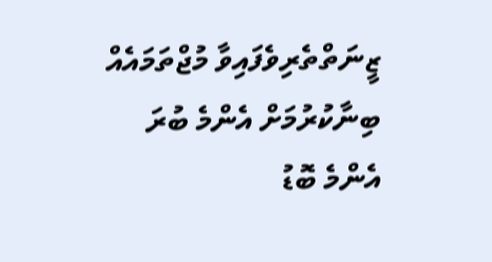ޒީނަތްތެރިވެފައިވާ މުޖްތަމައެއް ބިނާކުރުމަށް އެންމެ ބުރަ އެންމެ ބޮޑު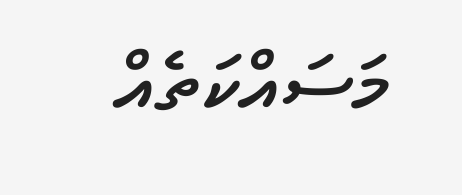މަސައްކަތެއް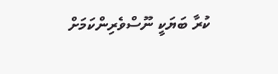ކުރާ ބަޔަކީ ނޫސްވެރިންކަމަށް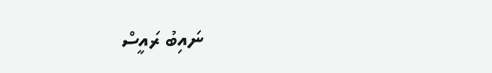ނައިބު ރައީސް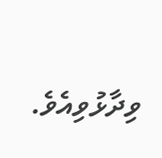ވިދާޅުވިއެވެ.